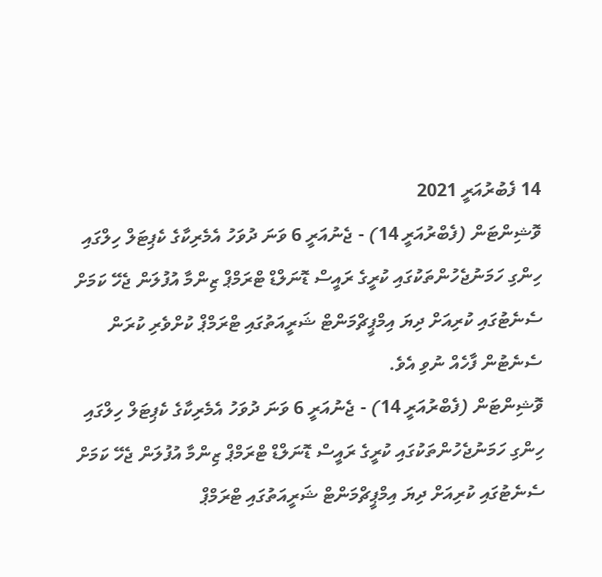14 ފެބުރުއަރީ 2021
ވޮޝިންޓަން (ފެބްރުއަރީ 14) - ޖެނުއަރީ 6 ވަނަ ދުވަހު އެމެރިކާގެ ކެޕިޓަލް ހިލްގައި ހިންގި ހަމަނުޖެހުންތަކުގައި ކުރީގެ ރައީސް ޑޮނަލްޑް ޓްރަމްޕް ޒިންމާ އުފުލަން ޖެހޭ ކަމަށް ސެނެޓުގައި ކުރިއަށް ދިޔަ އިމްޕީޗްމަންޓް ޝަރީއަތުގައި ޓްރަމްޕް ކުށްވެރި ކުރަން ސެނެޓުން ފާހެއް ނުވި އެވެ.
ވޮޝިންޓަން (ފެބްރުއަރީ 14) - ޖެނުއަރީ 6 ވަނަ ދުވަހު އެމެރިކާގެ ކެޕިޓަލް ހިލްގައި ހިންގި ހަމަނުޖެހުންތަކުގައި ކުރީގެ ރައީސް ޑޮނަލްޑް ޓްރަމްޕް ޒިންމާ އުފުލަން ޖެހޭ ކަމަށް ސެނެޓުގައި ކުރިއަށް ދިޔަ އިމްޕީޗްމަންޓް ޝަރީއަތުގައި ޓްރަމްޕް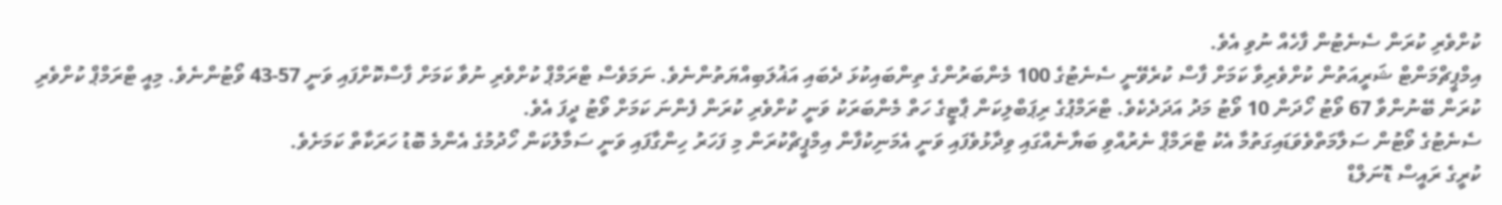ކުށްވެރި ކުރަން ސެނެޓުން ފާހެއް ނުވި އެވެ.
އިމްޕީޗްމަންޓް ޝަރީއަތުން ކުށްވެރިވާ ކަމަށް ފާސް ކުރެވޭނީ ސެނެޓުގެ 100 މެންބަރުންގެ ތިންބައިކުޅަ ދެބައި އަޣުލަބިއްޔަތުންނެވެ. ނަމަވެސް ޓްރަމްޕް ކުށްވެރި ނުވާ ކަމަށް ފާސްކޮށްފައި ވަނީ 57-43 ވޯޓުންނެވެ. މިއީ ޓްރަމްޕް ކުށްވެރި ކުރަން ބޭނުންވާ 67 ވޯޓު ހޯދަން 10 ވޯޓު މަދު އަދަދެކެވެ. ޓްރަމްޕުގެ ރިޕަބްލިކަން ޕާޓީގެ ހަތް މެންބަރަކު ވަނީ ކުށްވެރި ކުރަން ފެންނަ ކަމަށް ވޯޓު ދީފަ އެވެ.
ސެނެޓުގެ ވޯޓުން ސަލާމަތްވެވަޑައިގަތުމާ އެކު ޓްރަމްޕް ނެރުއްވި ބަޔާނެއްގައި ވިދާޅުވެފައި ވަނީ އެމަނިކުފާން އިމްޕީޗްކުރަން މި ފަހަރު ހިންގާފައި ވަނީ ސަމާލުކަން ހޯދުމުގެ އެންމެ ބޮޑު ހަރަކާތް ކަމަށެވެ.
ކުރީގެ ރައީސް ޑޮނަލްޑް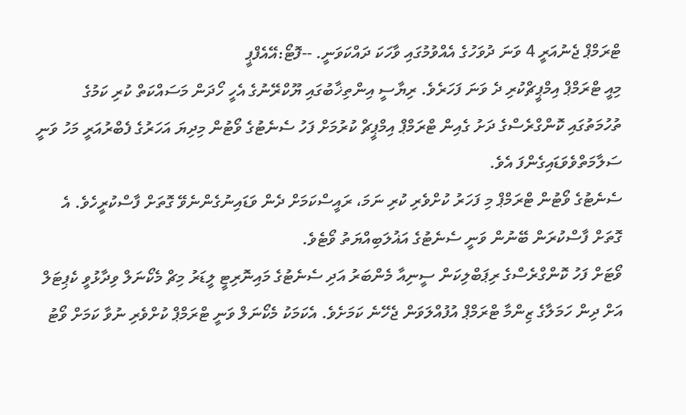ޓްރަމްޕް ޖެނުއަރީ 4 ވަނަ ދުވަހުގެ އެއްވުމުގައި ވާހަކަ ދައްކަވަނީ. --ފޮޓޯ:އޭއެފްޕީ
މިއީ ޓްރަމްޕް އިމްޕީޗްކުރި ދެ ވަނަ ފަހަރެވެ. ރިޔާސީ އިންތިޚާބުގައި ޔޫކްރޭނުގެ އެހީ ހޯދަން މަސައްކަތް ކުރި ކަމުގެ ތުހުމަތުގައި ކޮންގްރެސްގެ ދަށު ގެއިން ޓްރަމްޕް އިމްޕީޗް ކުރުމަށް ފަހު ސެނެޓުގެ ވޯޓުން މިދިޔަ އަހަރުގެ ފެބްރުއަރީ މަހު ވަނީ ސަލާމަތްވެވަޑައިގެންފަ އެވެ.
ސެނެޓުގެ ވޯޓުން ޓްރަމްޕް މި ފަހަރު ކުށްވެރި ކުރި ނަމަ، ރައީސްކަމަށް ދެން ވަޑައިނުގެންނެވޭ ގޮތަށް ފާސްކުރީހެވެ. އެ ގޮތަށް ފާސްކުރަން ބޭނުން ވަނީ ސެނެޓުގެ އަޣުލަބިއްޔަތު ވޯޓެވެ.
ވޯޓަށް ފަހު ކޮންގްރެސްގެ ރިޕަބްލިކަން ސީނިއާ މެންބަރު އަދި ސެނެޓުގެ މައިނޮރިޓީ ލީޑަރު މިޗް މެކޯނަލް ވިދާޅުވީ ކެޕިޓަލް އަށް ދިން ހަމަލާގެ ޒިންމާ ޓްރަމްޕް އުފުއްލަވަން ޖެހޭނެ ކަމަށެވެ. އެކަމަކު މެކޯނަލް ވަނީ ޓްރަމްޕް ކުށްވެރި ނުވާ ކަމަށް ވޯޓު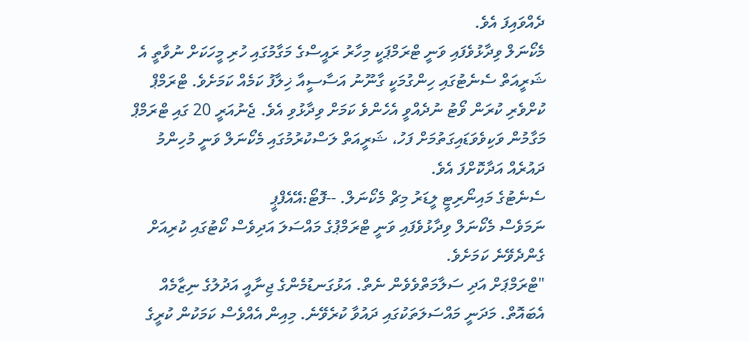ދެއްވައިފަ އެވެ.
މެކޯނަލް ވިދާޅުވެފައި ވަނީ ޓްރަމްޕަކީ މިހާރު ރައީސްގެ މަގާމުގައި ހުރި މީހަކަށް ނުވާތީ އެ ޝަރީއަތް ސެނެޓުގައި ހިންގުމަކީ ގާނޫނު އަސާސީއާ ޚިލާފު ކަމެއް ކަމަށެވެ. ޓްރަމްޕް ކުށްވެރި ކުރަން ވޯޓު ނުދެއްވީ އެހެންވެ ކަމަށް ވިދާޅުވި އެވެ. ޖެނުއަރީ 20 ގައި ޓްރަމްޕް މަގާމުން ވަކިވެވަޑައިގަތުމަށް ފަހު، ޝަރީއަތް ލަސްކުރުމުގައި މެކޯނަލް ވަނީ މުހިންމު ދައުރެއް އަދާކޮށްފަ އެވެ.
ސެނެޓުގެ މައިނޯރިޓީ ލީޑަރު މިޗް މެކޯނަލް. --ފޮޓޯ:އޭއެފްޕީ
ނަމަވެސް މެކޯނަލް ވިދާޅުވެފައި ވަނީ ޓްރަމްޕުގެ މައްސަލަ އަދިވެސް ކޯޓުގައި ކުރިއަށް ގެންދެވޭނެ ކަމަށެވެ.
"ޓްރަމްޕަށް އަދި ސަލާމަތްވެވެން ނެތް. އަޅުގަނޑުމެންގެ ޖިނާއީ އަދުލުގެ ނިޒާމެއް އެބައޮތް. މަދަނީ މައްސަލަތަކުގައި ދައުވާ ކުރެވޭނެ. މިއިން އެއްވެސް ކަމަކުން ކުރީގެ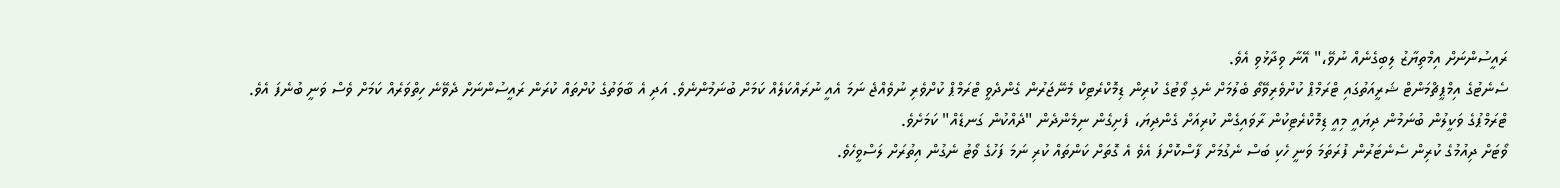ރައީސުންނަށް އިމްތިޔާޒު ލިބިގެނެއް ނުވޭ،" އޭނާ ވިދާޅުވި އެވެ.
ސެނެޓުގެ އިމްޕީޗްމަންޓް ޝަރީއަތުގައި ޓްރަމްޕް ކުށްވެރިވޭތޯ ބެލުމަށް ނެގި ވޯޓުގެ ކުރިން ޑިމޮކްރެޓިކް މެނޭޖަރުން ގެންދެވީ ޓްރަމްޕް ކުށްވެރި ނުވެއްޖެ ނަމަ އެއީ ނުރައްކަލެއް ކަމަށް ބުނަމުންނެވެ. އަދި އެ ބާވަތުގެ ކުށްތައް ކުރަން ރައީސުންނަށް ދެވޭނެ ހިތްވަރެއް ކަމަށް ވެސް ވަނީ ބުނެފަ އެވެ.
ޓްރަމްޕުގެ ވަކީލުން ބުނަމުން ދިޔައީ މިއީ ޑިމޮކްރެޓިކުން ރާވައިގެން ކުރިއަށް ގެންދިޔަ، ފެށިގެން ނިމެންދެން "ދެއްކުން ގަނޑެއް" ކަމަށެވެ.
ވޯޓަށް ދިއުމުގެ ކުރިން ސެނެޓަރުން ފުރަތަމަ ވަނީ ހެކި ބަސް ނެގުމަށް ފާސްކޮށްފަ އެވެ އެ ގޮތަށް ކަންތައް ކުރި ނަމަ ފަހުގެ ވޯޓު ނެގުން އިތުރަށް ލަސްވީހެވެ.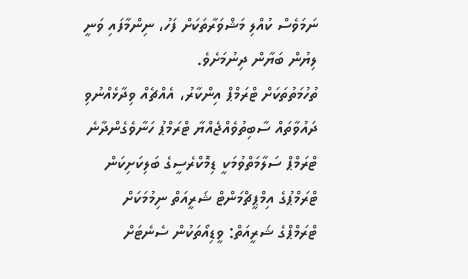ނަމަވެސް ކުއްލި މަޝްވަރާތަކަށް ފަހު، ނިންމާފައި ވަނީ ލިޔުން ބަޔާން ދިނުމަށެވެ.
ތުހުމަތުތަކަށް ޓްރަމްޕް އިންކާރު، އެއްޗެއް ވިދާޅެއްނުވި
ދައުވާތައް ސާބިތުވެއްޖެއްޔާ ޓްރަމްޕު ހަނާވެގެންދާނެ
ޓްރަމްޕް ސަލާމަތްވުމަކީ ޑިމޮކްރެސީގެ ބަލިކަށިކަން
ޓްރަމްޕުގެ އިމްޕީޗްމަންޓް ޝަރީއަތް ނިމުމަކަށް
ޓްރަމްޕްގެ ޝަރީއަތް: ވީޑިއޯތަކުން ސެނެޓަށް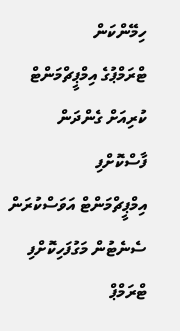ހިމޭންކަން
ޓްރަމްޕުގެ އިމްޕީޗްމަންޓް ކުރިއަށް ގެންދަން ފާސްކޮށްފި
އިމްޕީޗްމަންޓް އަވަސްކުރަން ސެނެޓުން މަގުފަހިކޮށްފި
ޓްރަމްޕް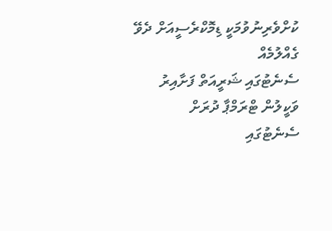ކުށްވެރިނުވުމަކީ ޑިމޮކްރެސީއަށް ދެވޭ ގެއްލުމެއް
ސެނެޓުގައި ޝަރީއަތް ފަށާއިރު ވަކީލުން ޓްރަމްޕާ ދުރަށް
ސެނެޓުގައި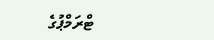ޓްރަމްޕުގެ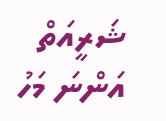ޝަރީއަތް އަންނަ މަހު